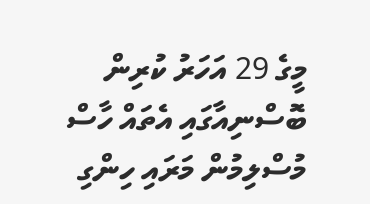މީގެ 29 އަހަރު ކުރިން ބޮސްނިއާގައި އެތައް ހާސް މުސްލިމުން މަރައި ހިންގި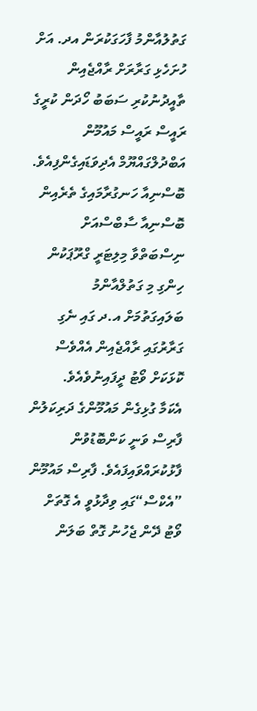ގަތުލުއާންމު ފާހަގަކުރަން އދ. އަށް ހުށަހެޅި ގަރާރަށް ރާއްޖެއިން ތާއީދުނުކުރި ސަބަބު ހޯދަން ކުރީގެ ރައީސް ރައީސް މައުމޫން އަބްދުލްގައްޔޫމް އެދިވަޑައިގެންފިއެވެ.
ބޮސްނިއާ ހަނގުރާމައިގެ ތެރެއިން ބޮސްނިއާ ސާބްސްއަށް ނިސްބަތްވާ މިލިޓަރީ ގްރޫޕަކުން ހިންގި މި ގަތުލްއާންމު ބަލައިގަތުމަށް އ.ދ ގައި ނެގި ގަރާރުގައި ރާއްޖެއިން އެއްވެސް ކޮޅަކަށް ވޯޓު ދީފައިނުވެއެވެ.
އެކަމާ ގުޅިގެން މައުމޫންގެ ދަރިކަލުން ފާރިސް ވަނީ ކަންބޮޑުވުން ފާޅުކުރައްވައިފައެވެ. ފާރިސް މައުމޫން ”އެކްސް“ގައި ވިދާޅުވީ އެ ގޮތަށް ވޯޓު ދޭން ޖެހުނު ގޮތް ބަލަން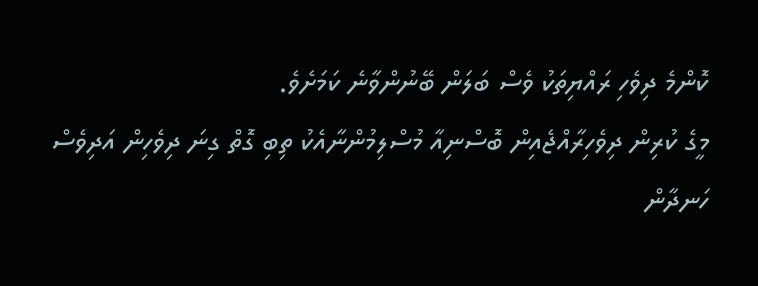ކޮންމެ ދިވެހި ރައްޔިތަކު ވެސް ބަލަން ބޭނުންވާނެ ކަމަށެވެ.
މީގެ ކުރިން ދިވެހިރާއްޖެއިން ބޮސްނިއާ މުސްލިމުންނާއެކު ތިބި ގޮތް ގިނަ ދިވެހިން އަދިވެސް ހަނދާން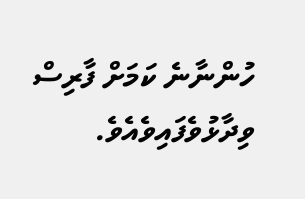ހުންނާނެ ކަމަށް ފާރިސް ވިދާޅުވެފައިވެއެވެ.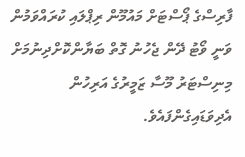ފާރިސްގެ ޕޯސްޓަށް މައުމޫން ރިޕްލައި ކުރައްވަމުން ވަނީ ވޯޓު ދޭން ޖެހުނު ގޮތް ބަޔާންކޮށްދިނުމަށް މިނިސްޓަރު މޫސާ ޒަމީރުގެ އަރިހުން އެދިވަޑައިގެންފައެވެ.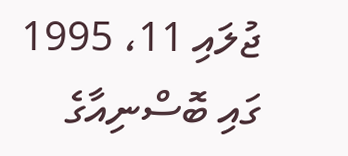ޖުލައި 11، 1995 ގައި ބޮސްނިއާގެ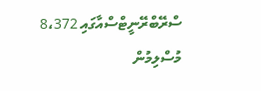ސްރޭބްރޭނީޓްސްއާގައި 8،372 މުސްލިމުން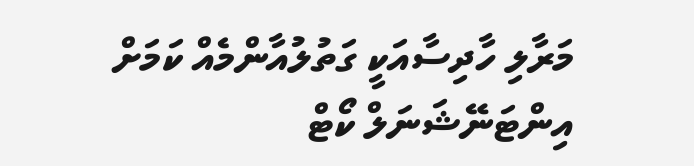މަރާލި ހާދިސާއަކީ ގަތުލުއާންމެއް ކަމަށް އިންޓަނޭޝަނަލް ކޯޓް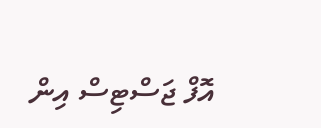އޮފް ޖަސްޓިސް އިން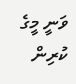ވަނީ މީގެ ކުރިން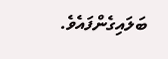ބަލައިގެންފައެވެ.